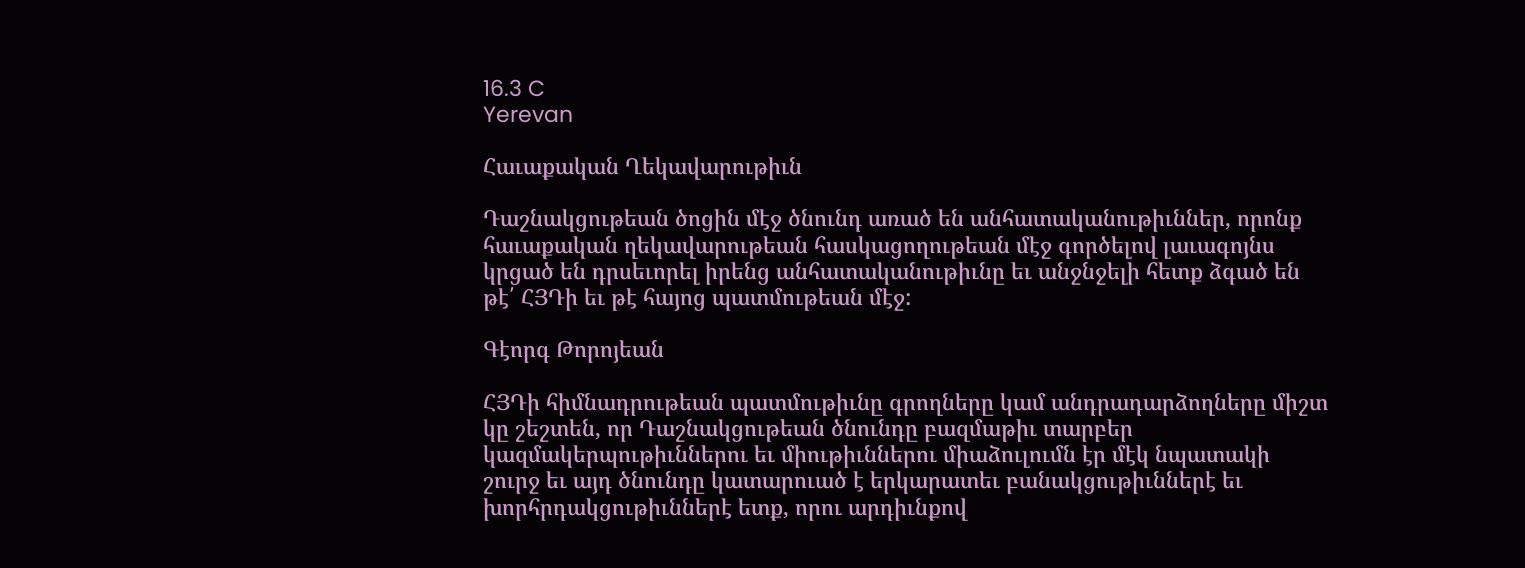16.3 C
Yerevan

Հաւաքական Ղեկավարութիւն

Դաշնակցութեան ծոցին մէջ ծնունդ առած են անհատականութիւններ, որոնք հաւաքական ղեկավարութեան հասկացողութեան մէջ գործելով լաւագոյնս կրցած են դրսեւորել իրենց անհատականութիւնը եւ անջնջելի հետք ձգած են թէ՛ ՀՅԴի եւ թէ հայոց պատմութեան մէջ:

Գէորգ Թորոյեան

ՀՅԴի հիմնադրութեան պատմութիւնը գրողները կամ անդրադարձողները միշտ կը շեշտեն, որ Դաշնակցութեան ծնունդը բազմաթիւ տարբեր կազմակերպութիւններու եւ միութիւններու միաձուլումն էր մէկ նպատակի շուրջ եւ այդ ծնունդը կատարուած է երկարատեւ բանակցութիւններէ եւ խորհրդակցութիւններէ ետք, որու արդիւնքով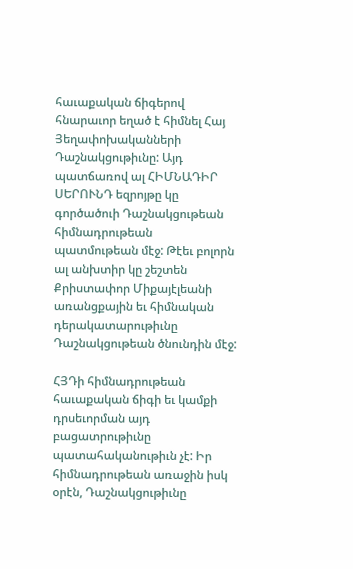հաւաքական ճիգերով հնարաւոր եղած է հիմնել Հայ Յեղափոխականների Դաշնակցութիւնը: Այդ պատճառով ալ ՀԻՄՆԱԴԻՐ ՍԵՐՈՒՆԴ եզրոյթը կը գործածուի Դաշնակցութեան հիմնադրութեան պատմութեան մէջ: Թէեւ բոլորն ալ անխտիր կը շեշտեն Քրիստափոր Միքայէլեանի առանցքային եւ հիմնական դերակատարութիւնը Դաշնակցութեան ծնունդին մէջ:

ՀՅԴի հիմնադրութեան հաւաքական ճիգի եւ կամքի դրսեւորման այդ բացատրութիւնը պատահականութիւն չէ: Իր հիմնադրութեան առաջին իսկ օրէն, Դաշնակցութիւնը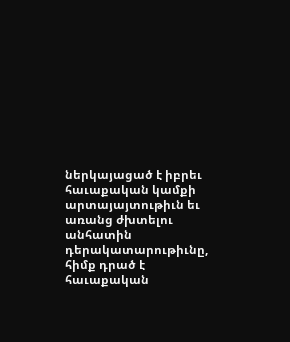ներկայացած է իբրեւ հաւաքական կամքի արտայայտութիւն եւ առանց ժխտելու անհատին դերակատարութիւնը, հիմք դրած է հաւաքական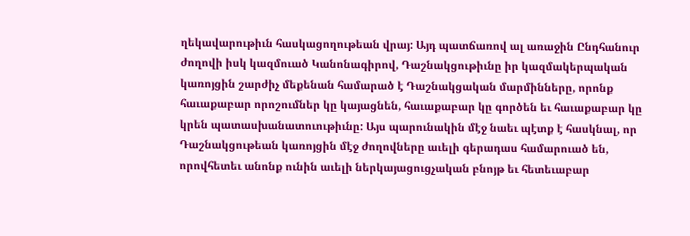ղեկավարութիւն հասկացողութեան վրայ: Այդ պատճառով ալ առաջին Ընդհանուր ժողովի իսկ կազմուած Կանոնագիրով, Դաշնակցութիւնը իր կազմակերպական կառոյցին շարժիչ մեքենան համարած է Դաշնակցական մարմինները, որոնք հաւաքաբար որոշումներ կը կայացնեն, հաւաքաբար կը գործեն եւ հաւաքաբար կը կրեն պատասխանատուութիւնը: Այս պարունակին մէջ նաեւ պէտք է հասկնալ, որ Դաշնակցութեան կառոյցին մէջ ժողովները աւելի գերադաս համարուած են, որովհետեւ անոնք ունին աւելի ներկայացուցչական բնոյթ եւ հետեւաբար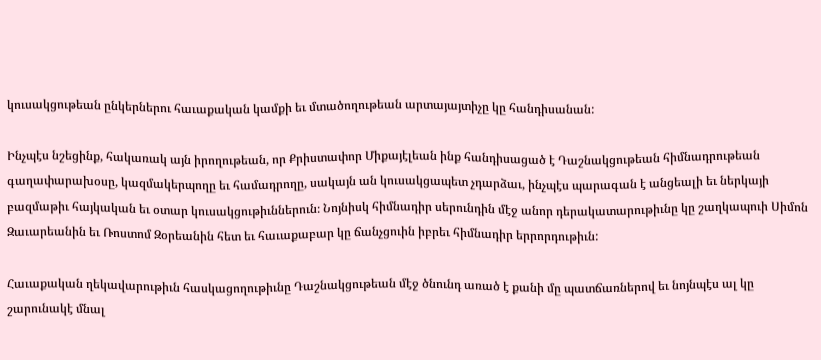կուսակցութեան ընկերներու հաւաքական կամքի եւ մտածողութեան արտայայտիչը կը հանդիսանան:

Ինչպէս նշեցինք, հակառակ այն իրողութեան, որ Քրիստափոր Միքայէլեան ինք հանդիսացած է Դաշնակցութեան հիմնադրութեան գաղափարախօսը, կազմակերպողը եւ համադրողը, սակայն ան կուսակցապետ չդարձաւ, ինչպէս պարագան է անցեալի եւ ներկայի բազմաթիւ հայկական եւ օտար կուսակցութիւններուն։ Նոյնիսկ հիմնադիր սերունդին մէջ անոր դերակատարութիւնը կը շաղկապուի Սիմոն Զաւարեանին եւ Ռոստոմ Զօրեանին հետ եւ հաւաքաբար կը ճանչցուին իբրեւ հիմնադիր երրորդութիւն:

Հաւաքական ղեկավարութիւն հասկացողութիւնը Դաշնակցութեան մէջ ծնունդ առած է քանի մը պատճառներով եւ նոյնպէս ալ կը շարունակէ մնալ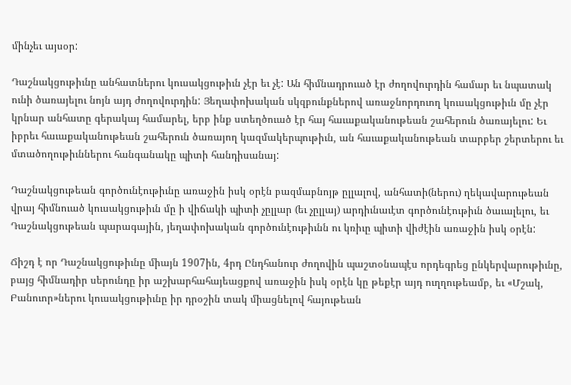մինչեւ այսօր:

Դաշնակցութիւնը անհատներու կուսակցութիւն չէր եւ չէ: Ան հիմնադրուած էր ժողովուրդին համար եւ նպատակ ունի ծառայելու նոյն այդ ժողովուրդին: Յեղափոխական սկզբունքներով առաջնորդուող կուսակցութիւն մը չէր կրնար անհատը գերակայ համարել, երբ ինք ստեղծուած էր հայ հաւաքականութեան շահերուն ծառայելու: Եւ իբրեւ հաւաքականութեան շահերուն ծառայող կազմակերպութիւն, ան հաւաքականութեան տարբեր շերտերու եւ մտածողութիւններու հանգանակը պիտի հանդիսանայ:

Դաշնակցութեան գործունէութիւնը առաջին իսկ օրէն բազմաբնոյթ ըլլալով, անհատի(ներու) ղեկավարութեան վրայ հիմնուած կուսակցութիւն մը ի վիճակի պիտի չըլլար (եւ չըլլայ) արդիւնաւէտ գործունէութիւն ծաւալելու, եւ Դաշնակցութեան պարագային, յեղափոխական գործունէութիւնն ու կռիւը պիտի վիժէին առաջին իսկ օրէն:

Ճիշդ է որ Դաշնակցութիւնը միայն 1907ին, 4րդ Ընդհանուր ժողովին պաշտօնապէս որդեգրեց ընկերվարութիւնը, բայց հիմնադիր սերունդը իր աշխարհահայեացքով առաջին իսկ օրէն կը թեքէր այդ ուղղութեամբ, եւ «Մշակ, Բանուոր»ներու կուսակցութիւնը իր դրօշին տակ միացնելով հայութեան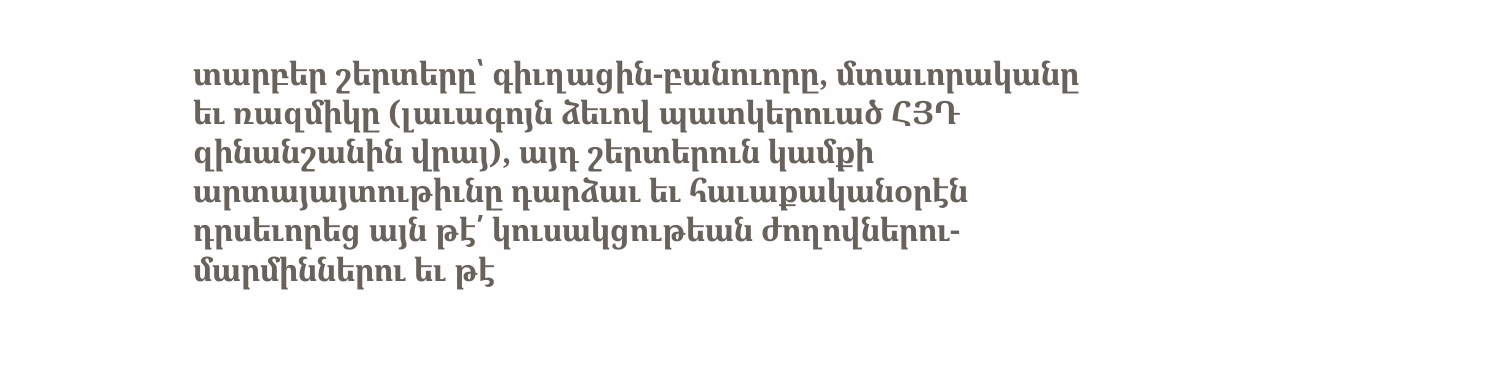տարբեր շերտերը՝ գիւղացին-բանուորը, մտաւորականը եւ ռազմիկը (լաւագոյն ձեւով պատկերուած ՀՅԴ զինանշանին վրայ), այդ շերտերուն կամքի արտայայտութիւնը դարձաւ եւ հաւաքականօրէն դրսեւորեց այն թէ՛ կուսակցութեան ժողովներու-մարմիններու եւ թէ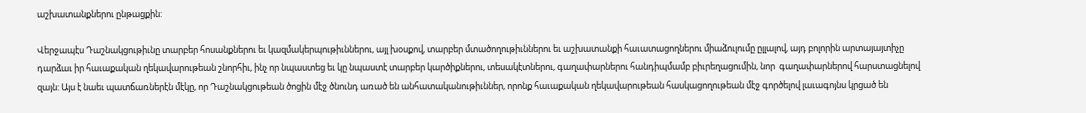աշխատանքներու ընթացքին:

Վերջապէս Դաշնակցութիւնը տարբեր հոսանքներու եւ կազմակերպութիւններու, այլ խօսքով, տարբեր մտածողութիւններու եւ աշխատանքի հաւատացողներու միաձուլումը ըլլալով, այդ բոլորին արտայայտիչը դարձաւ իր հաւաքական ղեկավարութեան շնորհիւ, ինչ որ նպաստեց եւ կը նպաստէ տարբեր կարծիքներու, տեսակէտներու, գաղափարներու հանդիպմամբ բիւրեղացումին, նոր  գաղափարներով հարստացնելով զայն: Այս է նաեւ պատճառներէն մէկը, որ Դաշնակցութեան ծոցին մէջ ծնունդ առած են անհատականութիւններ, որոնք հաւաքական ղեկավարութեան հասկացողութեան մէջ գործելով լաւագոյնս կրցած են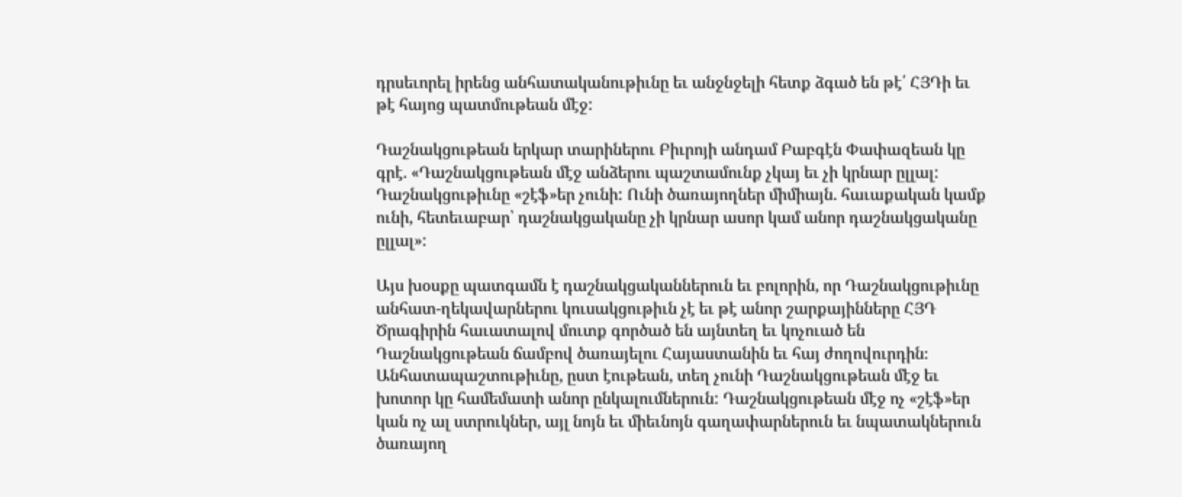դրսեւորել իրենց անհատականութիւնը եւ անջնջելի հետք ձգած են թէ՛ ՀՅԴի եւ թէ հայոց պատմութեան մէջ:

Դաշնակցութեան երկար տարիներու Բիւրոյի անդամ Բաբգէն Փափազեան կը գրէ. «Դաշնակցութեան մէջ անձերու պաշտամունք չկայ եւ չի կրնար ըլլալ: Դաշնակցութիւնը «շէֆ»եր չունի: Ունի ծառայողներ միմիայն. հաւաքական կամք ունի, հետեւաբար՝ դաշնակցականը չի կրնար ասոր կամ անոր դաշնակցականը ըլլալ»:

Այս խօսքը պատգամն է դաշնակցականներուն եւ բոլորին, որ Դաշնակցութիւնը անհատ-ղեկավարներու կուսակցութիւն չէ եւ թէ անոր շարքայինները ՀՅԴ Ծրագիրին հաւատալով մուտք գործած են այնտեղ եւ կոչուած են Դաշնակցութեան ճամբով ծառայելու Հայաստանին եւ հայ ժողովուրդին։ Անհատապաշտութիւնը, ըստ էութեան, տեղ չունի Դաշնակցութեան մէջ եւ խոտոր կը համեմատի անոր ընկալումներուն: Դաշնակցութեան մէջ ոչ «շէֆ»եր կան ոչ ալ ստրուկներ, այլ նոյն եւ միեւնոյն գաղափարներուն եւ նպատակներուն ծառայող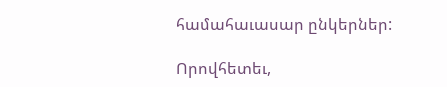համահաւասար ընկերներ:

Որովհետեւ,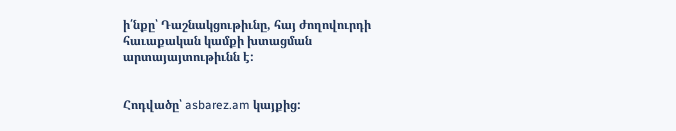ի՛նքը՝ Դաշնակցութիւնը, հայ ժողովուրդի հաւաքական կամքի խտացման արտայայտութիւնն է:


Հոդվածը՝ asbarez.am կայքից: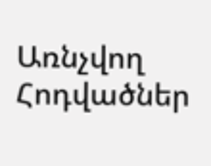Առնչվող Հոդվածներ